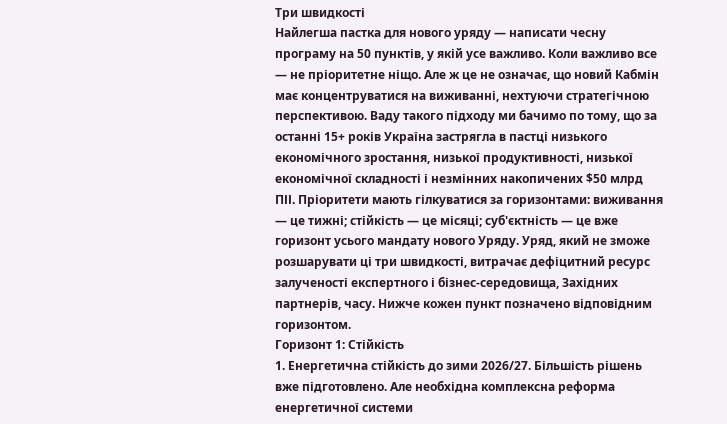Три швидкості
Найлегша пастка для нового уряду — написати чесну програму на 50 пунктів, у якій усе важливо. Коли важливо все — не пріоритетне ніщо. Але ж це не означає, що новий Кабмін має концентруватися на виживанні, нехтуючи стратегічною перспективою. Ваду такого підходу ми бачимо по тому, що за останні 15+ років Україна застрягла в пастці низького економічного зростання, низької продуктивності, низької економічної складності і незмінних накопичених $50 млрд ПІІ. Пріоритети мають гілкуватися за горизонтами: виживання — це тижні; стійкість — це місяці; суб'єктність — це вже горизонт усього мандату нового Уряду. Уряд, який не зможе розшарувати ці три швидкості, витрачає дефіцитний ресурс залученості експертного і бізнес-середовища, Західних партнерів, часу. Нижче кожен пункт позначено відповідним горизонтом.
Горизонт 1: Стійкість
1. Енергетична стійкість до зими 2026/27. Більшість рішень вже підготовлено. Але необхідна комплексна реформа енергетичної системи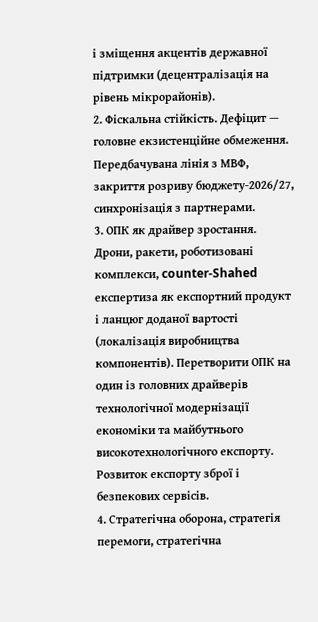і зміщення акцентів державної підтримки (децентралізація на рівень мікрорайонів).
2. Фіскальна стійкість. Дефіцит — головне екзистенційне обмеження. Передбачувана лінія з МВФ, закриття розриву бюджету-2026/27, синхронізація з партнерами.
3. ОПК як драйвер зростання. Дрони, ракети, роботизовані комплекси, counter-Shahed експертиза як експортний продукт і ланцюг доданої вартості (локалізація виробництва компонентів). Перетворити ОПК на один із головних драйверів технологічної модернізації економіки та майбутнього високотехнологічного експорту. Розвиток експорту зброї і безпекових сервісів.
4. Стратегічна оборона, стратегія перемоги, стратегічна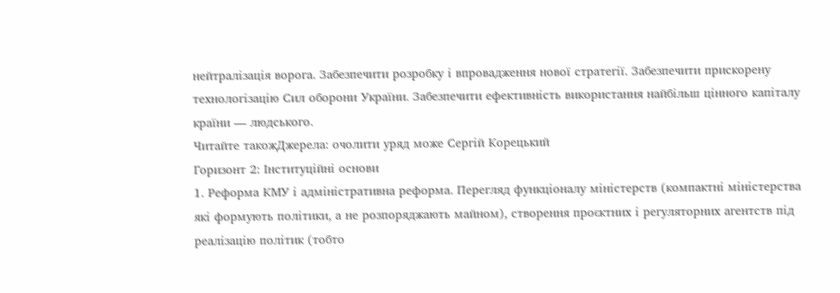нейтралізація ворога. Забезпечити розробку і впровадження нової стратегії. Забезпечити прискорену технологізацію Сил оборони України. Забезпечити ефективність використання найбільш цінного капіталу країни — людського.
Читайте такожДжерела: очолити уряд може Сергій Корецький
Горизонт 2: Інституційні основи
1. Реформа КМУ і адміністративна реформа. Перегляд функціоналу міністерств (компактні міністерства які формують політики, а не розпоряджають майном), створення проєктних і регуляторних агентств під реалізацію політик (тобто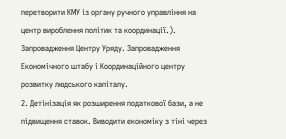перетворити КМУ із органу ручного управління на центр вироблення політик та координації.). Запровадження Центру Уряду. Запровадження Економічного штабу і Координаційного центру розвитку людського капіталу.
2. Детінізація як розширення податкової бази, а не підвищення ставок. Виводити економіку з тіні через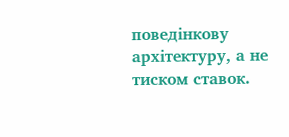поведінкову архітектуру, а не тиском ставок.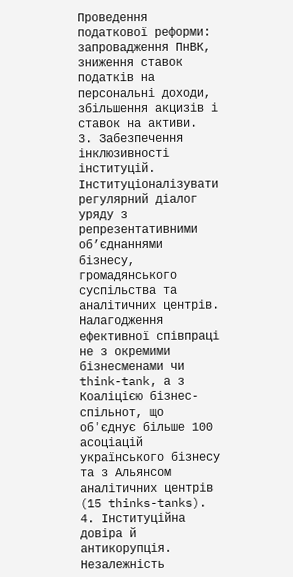Проведення податкової реформи: запровадження ПнВК, зниження ставок податків на персональні доходи, збільшення акцизів і ставок на активи.
3. Забезпечення інклюзивності інституцій. Інституціоналізувати регулярний діалог уряду з репрезентативними об’єднаннями бізнесу, громадянського суспільства та аналітичних центрів. Налагодження ефективної співпраці не з окремими бізнесменами чи think-tank, а з Коаліцією бізнес-спільнот, що обʼєднує більше 100 асоціацій українського бізнесу та з Альянсом аналітичних центрів (15 thinks-tanks).
4. Інституційна довіра й антикорупція. Незалежність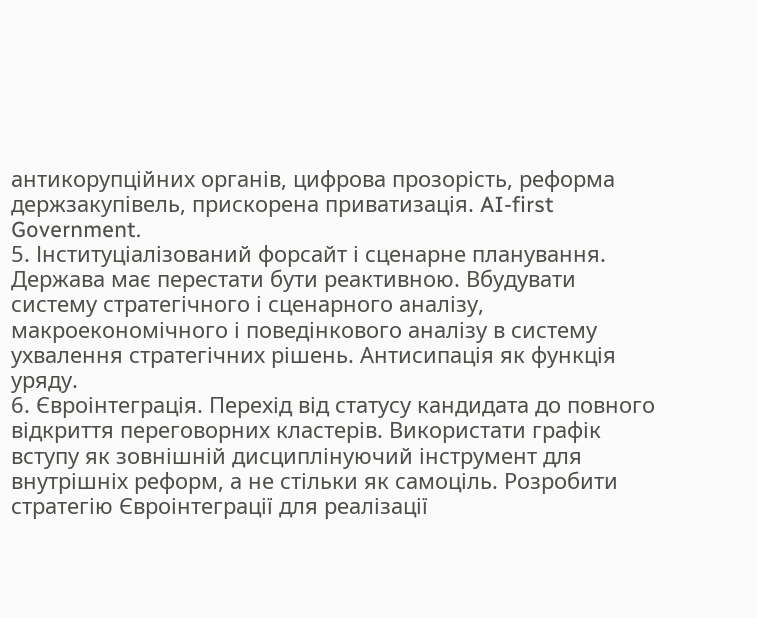антикорупційних органів, цифрова прозорість, реформа держзакупівель, прискорена приватизація. AI-first Government.
5. Інституціалізований форсайт і сценарне планування. Держава має перестати бути реактивною. Вбудувати систему стратегічного і сценарного аналізу, макроекономічного і поведінкового аналізу в систему ухвалення стратегічних рішень. Антисипація як функція уряду.
6. Євроінтеграція. Перехід від статусу кандидата до повного відкриття переговорних кластерів. Використати графік вступу як зовнішній дисциплінуючий інструмент для внутрішніх реформ, а не стільки як самоціль. Розробити стратегію Євроінтеграції для реалізації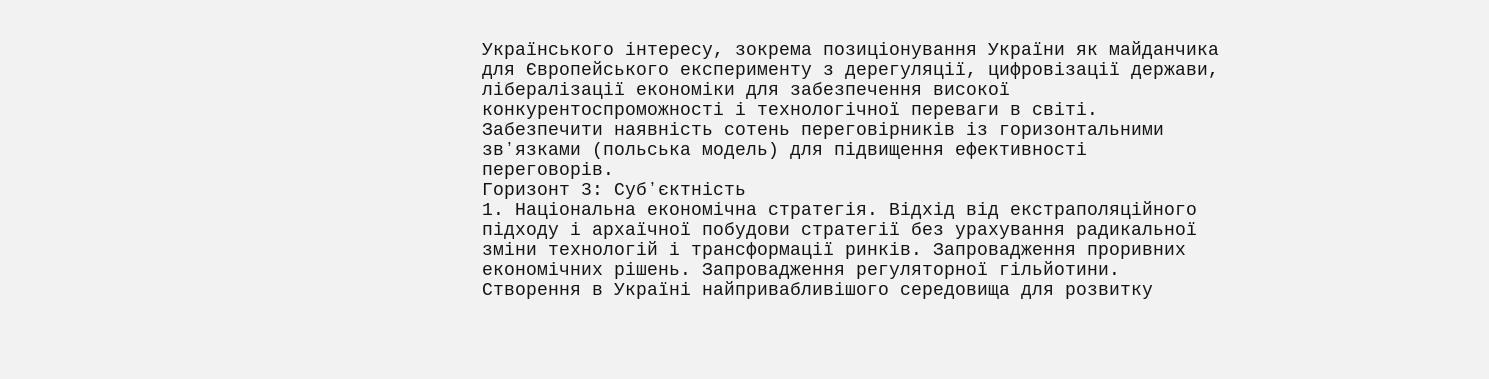Українського інтересу, зокрема позиціонування України як майданчика для Європейського експерименту з дерегуляції, цифровізації держави, лібералізації економіки для забезпечення високої конкурентоспроможності і технологічної переваги в світі. Забезпечити наявність сотень переговірників із горизонтальними звʼязками (польська модель) для підвищення ефективності переговорів.
Горизонт 3: Субʼєктність
1. Національна економічна стратегія. Відхід від екстраполяційного підходу і архаїчної побудови стратегії без урахування радикальної зміни технологій і трансформації ринків. Запровадження проривних економічних рішень. Запровадження регуляторної гільйотини. Створення в Україні найпривабливішого середовища для розвитку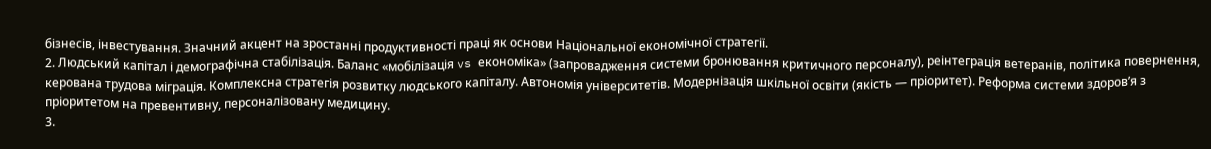бізнесів, інвестування. Значний акцент на зростанні продуктивності праці як основи Національної економічної стратегії.
2. Людський капітал і демографічна стабілізація. Баланс «мобілізація vs економіка» (запровадження системи бронювання критичного персоналу), реінтеграція ветеранів, політика повернення, керована трудова міграція. Комплексна стратегія розвитку людського капіталу. Автономія університетів. Модернізація шкільної освіти (якість — пріоритет). Реформа системи здоровʼя з пріоритетом на превентивну, персоналізовану медицину.
3.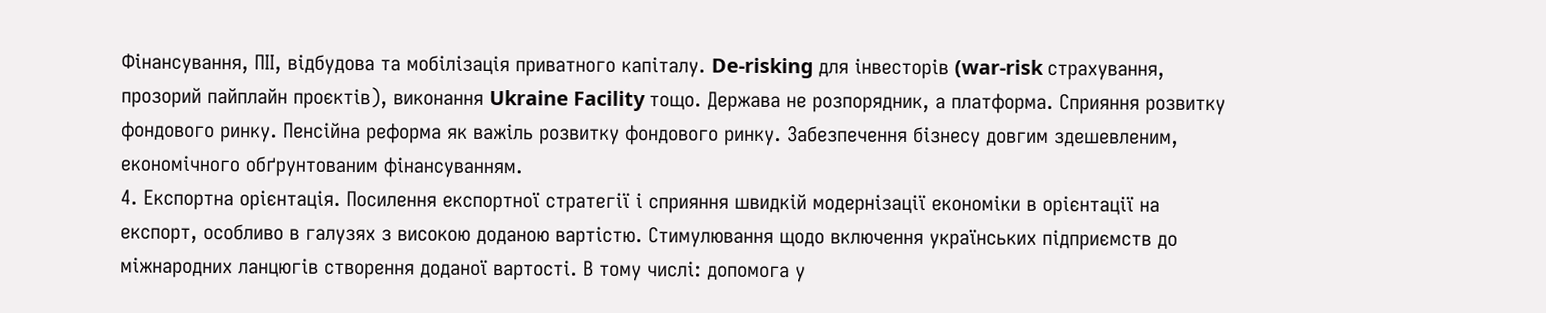Фінансування, ПІІ, відбудова та мобілізація приватного капіталу. De-risking для інвесторів (war-risk страхування, прозорий пайплайн проєктів), виконання Ukraine Facility тощо. Держава не розпорядник, а платформа. Сприяння розвитку фондового ринку. Пенсійна реформа як важіль розвитку фондового ринку. Забезпечення бізнесу довгим здешевленим, економічного обґрунтованим фінансуванням.
4. Експортна орієнтація. Посилення експортної стратегії і сприяння швидкій модернізації економіки в орієнтації на експорт, особливо в галузях з високою доданою вартістю. Стимулювання щодо включення українських підприємств до міжнародних ланцюгів створення доданої вартості. В тому числі: допомога у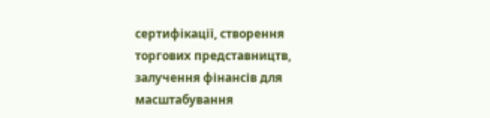сертифікації, створення торгових представництв, залучення фінансів для масштабування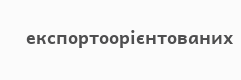експортоорієнтованих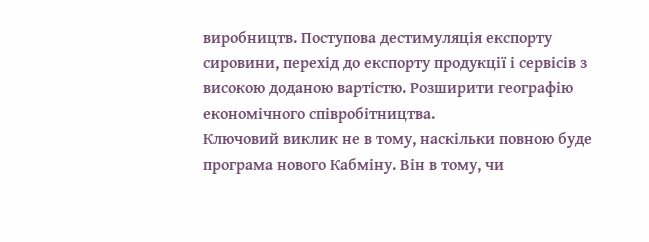виробництв. Поступова дестимуляція експорту сировини, перехід до експорту продукції і сервісів з високою доданою вартістю. Розширити географію економічного співробітництва.
Ключовий виклик не в тому, наскільки повною буде програма нового Кабміну. Він в тому, чи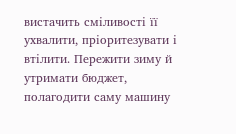вистачить сміливості її ухвалити, пріоритезувати і втілити. Пережити зиму й утримати бюджет, полагодити саму машину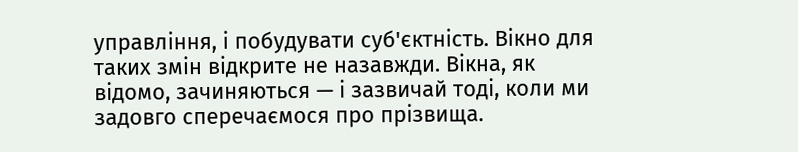управління, і побудувати суб'єктність. Вікно для таких змін відкрите не назавжди. Вікна, як відомо, зачиняються — і зазвичай тоді, коли ми задовго сперечаємося про прізвища.